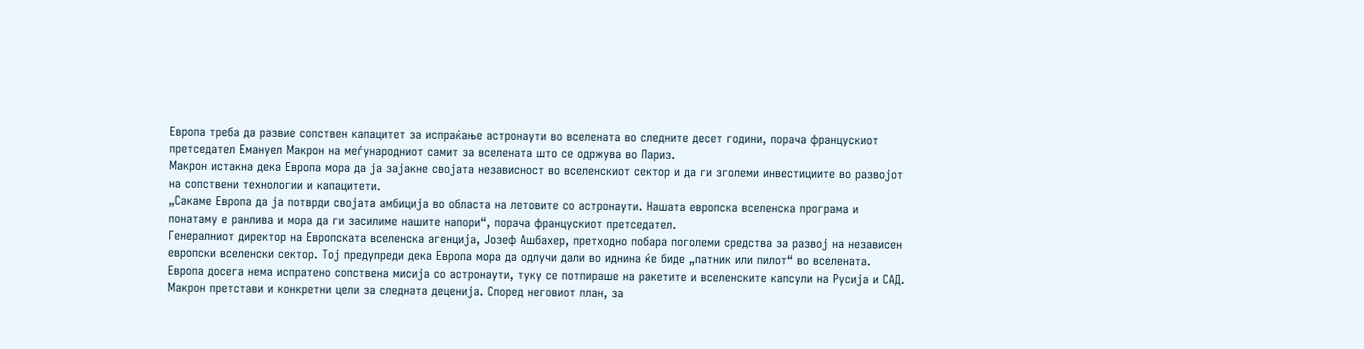Европа треба да развие сопствен капацитет за испраќање астронаути во вселената во следните десет години, порача францускиот претседател Емануел Макрон на меѓународниот самит за вселената што се одржува во Париз.
Макрон истакна дека Европа мора да ја зајакне својата независност во вселенскиот сектор и да ги зголеми инвестициите во развојот на сопствени технологии и капацитети.
„Сакаме Европа да ја потврди својата амбиција во областа на летовите со астронаути. Нашата европска вселенска програма и понатаму е ранлива и мора да ги засилиме нашите напори“, порача францускиот претседател.
Генералниот директор на Европската вселенска агенција, Јозеф Ашбахер, претходно побара поголеми средства за развој на независен европски вселенски сектор. Тој предупреди дека Европа мора да одлучи дали во иднина ќе биде „патник или пилот“ во вселената.
Европа досега нема испратено сопствена мисија со астронаути, туку се потпираше на ракетите и вселенските капсули на Русија и САД.
Макрон претстави и конкретни цели за следната деценија. Според неговиот план, за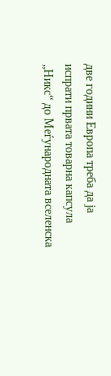две години Европа треба да ја испрати првата товарна капсула „Никс“ до Меѓународната вселенска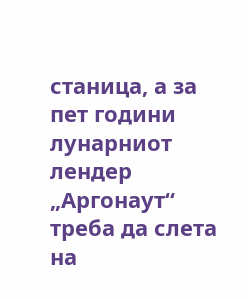станица, а за пет години лунарниот лендер „Аргонаут“ треба да слета на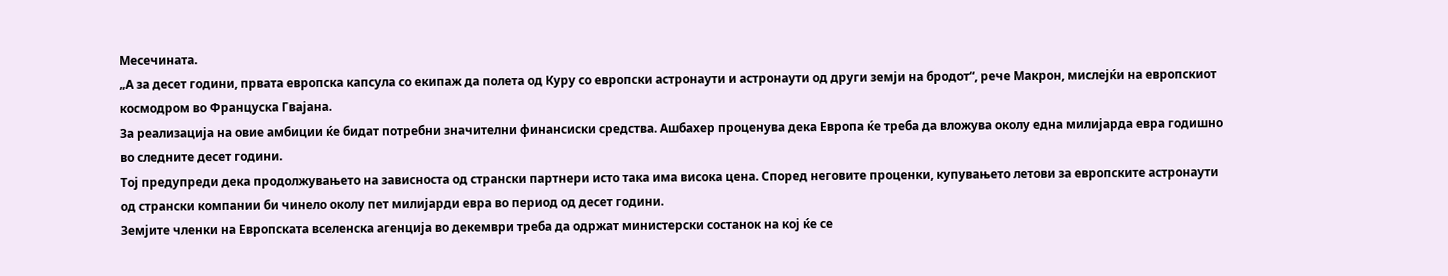Месечината.
„А за десет години, првата европска капсула со екипаж да полета од Куру со европски астронаути и астронаути од други земји на бродот“, рече Макрон, мислејќи на европскиот космодром во Француска Гвајана.
За реализација на овие амбиции ќе бидат потребни значителни финансиски средства. Ашбахер проценува дека Европа ќе треба да вложува околу една милијарда евра годишно во следните десет години.
Тој предупреди дека продолжувањето на зависноста од странски партнери исто така има висока цена. Според неговите проценки, купувањето летови за европските астронаути од странски компании би чинело околу пет милијарди евра во период од десет години.
Земјите членки на Европската вселенска агенција во декември треба да одржат министерски состанок на кој ќе се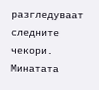разгледуваат следните чекори. Минатата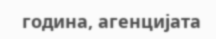година, агенцијата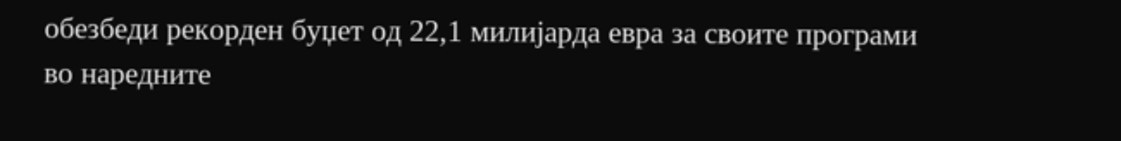обезбеди рекорден буџет од 22,1 милијарда евра за своите програми во наредните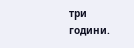три години.